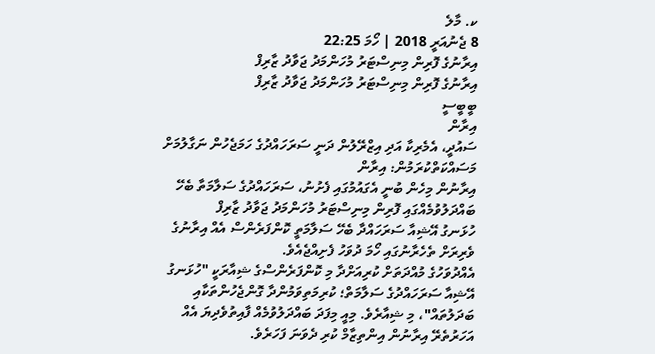ކ. މާލެ
8 ޖެނުއަރީ 2018 | ހޯމަ 22:25
އިރާނުގެ ފޮރިން މިނިސްޓަރު މުހަންމަދު ޖަވާދު ޒާރިފް
އިރާނުގެ ފޮރިން މިނިސްޓަރު މުހަންމަދު ޖަވާދު ޒާރިފް
ބީބީސީ
އިރާން
ސައުދީ، އެމެރިކާ އަދި އިޒްރޭލުން ދަނީ ސަރަހައްދުގެ ހަމަޖެހުން ނަގާލުމަށް މަސައްކަތްކުރަމުން: އިރާން
އިރާނުން މިހެން ބުނީ އެގައުމުގައި ފެށުނު، ސަރަހައްދުގެ ސަލާމަތާ ބެހޭ ބައްދަލުވުމެއްގައި ފޮރިން މިނިސްޓަރު މުހަންމަދު ޖަވާދު ޒާރިފް
ހުޅަނގު އޭޝިއާ ސަރަހައްދާ ބެހޭ ސަލާމަތީ ކޮންފަރެންސް އެއް އިރާނުގެ ވެރިރަށް ތެހެރާނުގައި ހޯމަ ދުވަހު ފެށިއްޖެއެވެ.
އެއްދުވަހުގެ މުއްދަތަށް ކުރިއަށްދާ މި ކޮންފަރެންސްގެ ޝިއާރަކީ "ހުޅަނގު އޭޝިއާ ސަރަހައްދުގެ ސަލާމަތް؛ ކުރިމަތިވަމުންދާ ގޮންޖެހުންތަކާއި ބަދަލުތައް"، މި ޝިއާރެވެ. މިއީ މިފަދަ ބައްދަލުވުމެއް ފާއިތުވެދިޔަ އެއް އަހަރުތެރޭ އިރާނުން އިންތިޒާމް ކުރި ދެވަނަ ފަހަރެވެ.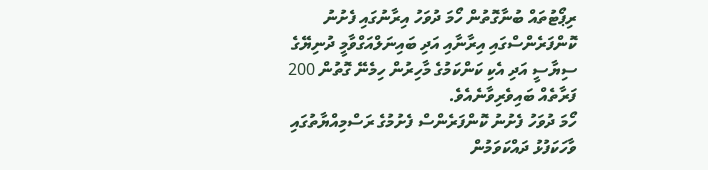ރިޕޯޓުތައް ބުނާގޮތުން ހޯމަ ދުވަހު އިރާނުގައި ފެށުނު ކޮންފަރެންސްގައި އިރާނާއި އަދި ބައިނަލްއަގްވާމީ ދުނިޔޭގެ ސިޔާސީ އަދި އެކި ކަންކަމުގެ މާހިރުން ހިމެނޭ ގޮތުން 200 ފަރާތެއް ބައިވެރިވާނެއެވެ.
ހޯމަ ދުވަހު ފެށުނު ކޮންފަރެންސް ފެށުމުގެ ރަސްމިއްޔާތުގައި ވާހަކަފުޅު ދައްކަވަމުން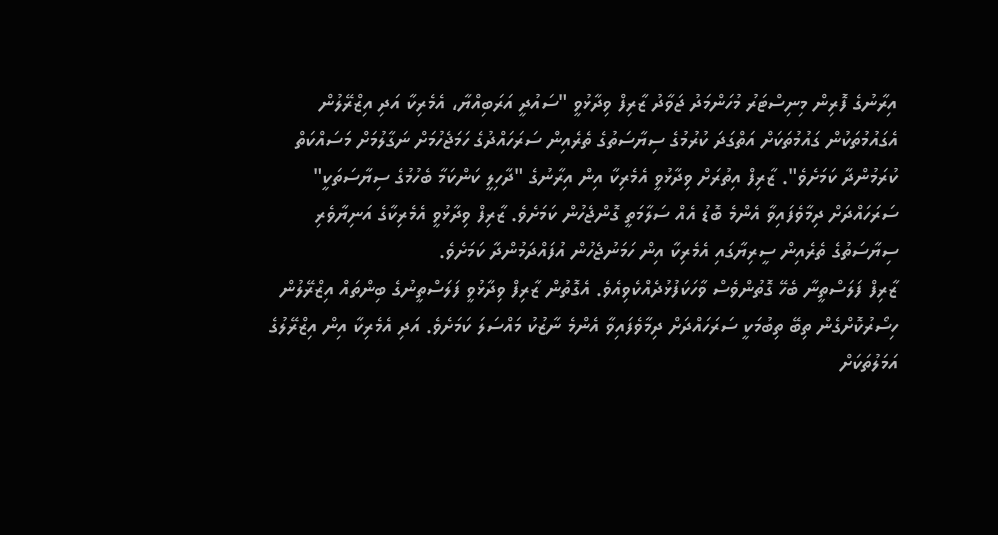އިރާނުގެ ފޮރިން މިނިސްޓަރު މުހަންމަދު ޖަވާދު ޒާރިފް ވިދާޅުވީ "ސައުދީ އަރަބިއްޔާ، އެމެރިކާ އަދި އިޒްރޭލުން އެގައުމުތަކުން ގައުމުތަކަށް އަތްގަދަ ކުރުމުގެ ސިޔާސަތުގެ ތެރެއިން ސަރަހައްދުގެ ހަމަޖެހުމަށް ނަގާލުމަށް މަސައްކަތް ކުރަމުންދާ ކަމަށެވެ". ޒާރިފް އިތުރަށް ވިދާޅުވީ އެމެރިކާ އިން އިރާނުގެ "ދާހިލީ ކަންކަމާ ބެހުމުގެ ސިޔާސަތަކީ" ސަރަހައްދަށް ދިމާވެފައިވާ އެންމެ ބޮޑު އެއް ސަލާމަތީ ގޮންޖެހުން ކަމަށެވެ. ޒާރިފް ވިދާޅުވީ އެމެރިކާގެ އަނިޔާވެރި ސިޔާސަތުގެ ތެރެއިން ސީރިޔާގައި އެމެރިކާ އިން ހަމަނުޖެހުން އުފައްދަމުންދާ ކަމަށެވެ.
ޒާރިފް ފަލަސްތީނާ ބެހޭ ގޮތުންވެސް ވާހަކަފުޅުދެއްކެވިއެވެ. އެގޮތުން ޒާރިފް ވިދާޅުވީ ފަލަސްތީނުގެ ބިންތައް އިޒްރޭލުން ހިސޯރުކޮށްގެން ތިބޭ ތިބުމަކީ ސަރަހައްދަށް ދިމާވެފައިވާ އެންމެ ނާޒުކު މައްސަލަ ކަމަށެވެ. އަދި އެމެރިކާ އިން އިޒްރޭލުގެ އަމަލުތަކަށް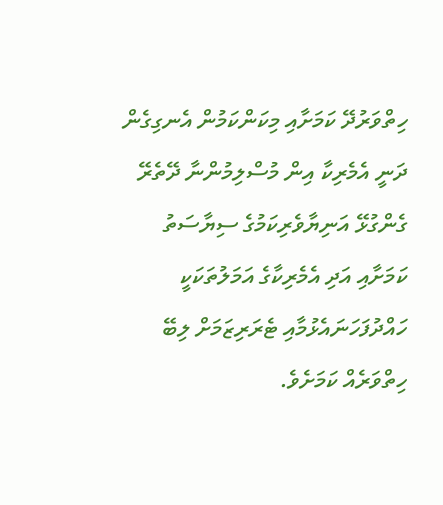ހިތްވަރުދޭ ކަމަށާއި މިކަންކަމުން އެނގިގެން ދަނީ އެމެރިކާ އިން މުސްލިމުންނާ ދޭތެރޭ ގެންގުޅޭ އަނިޔާވެރިކަމުގެ ސިޔާސަތު ކަމަށާއި އަދި އެމެރިކާގެ އަމަލުތަކަކީ ހައްދުފަހަނައެޅުމާއި ޓެރަރިޒަމަށް ލިބޭ ހިތްވަރެއް ކަމަށެވެ.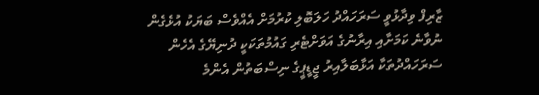ޒާރިފް ވިދާޅުވީ ސަރަހައްދު ހަލަބޮލި ކުރުމަށް އެއްވެސް ބަޔަކު އުޅެގެން ނުވާނެ ކަމަށާއި އިރާނުގެ އަވަށްޓެރި ގައުމުތަކަކީ ދުނިޔޭގެ އެހެން ސަރަހައްދުތަކާ އަޅާބަލާއިރު ޖީޑީޕީގެ ނިސްބަތުން އެންމެ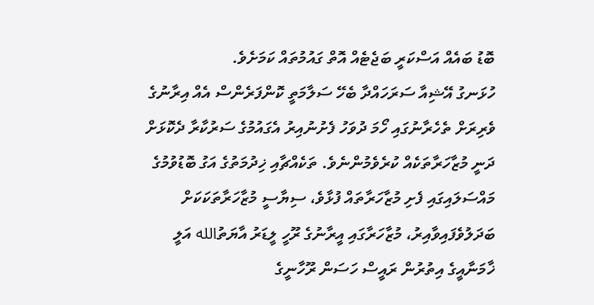ބޮޑު ބައެއް އަސްކަރީ ބަޖެޓެއް އޮތް ގައުމުތައް ކަމަށެވެ.
ހުޅަނގު އޭޝިއާ ސަރަހައްދާ ބެހޭ ސަލާމަތީ ކޮންފަރެންސް އެއް އިރާނުގެ ވެރިރަށް ތެހެރާނުގައި ހޯމަ ދުވަހު ފެށުނުއިރު އެގައުމުގެ ސަރުކާރާ ދެކޮޅަށް ދަނީ މުޒާހަރާތަކެއް ކުރެވެމުންނެވެ. ތަކެއްޗާއި ޚިދުމަތުގެ އަގު ބޮޑުވުމުގެ މައްސަލައިގައި ފެށި މުޒާހަރާތައް ފުޅާވެ، ސިޔާސީ މުޒާހަރާތަކަކަށް ބަދަލުވެފައިވާއިރު، މުޒާހަރާގައި އީރާނުގެ ރޫހީ ލީޑަރު އާޔަތުالله އަލީ ޚާމަނާއީގެ އިތުރުން ރައީސް ހަސަން ރޫހާނީގެ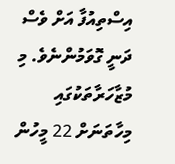އިސްތިއުފާ އަށް ވެސް ދަނީ ގޮވަމުންނެވެ. މި މުޒާހަރާތަކުގައި މިހާތަނަށް 22 މީހުން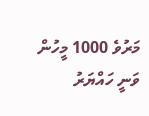މަރުވެ 1000 މީހުން ވަނީ ހައްޔަރު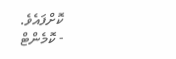ކޮށްފައެވެ.
- ކޮމެންޓް